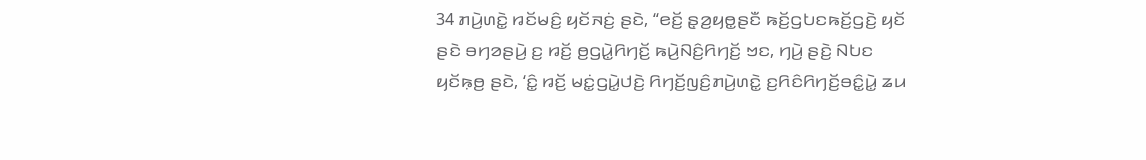34 ꤊꤣꤧ꤬ꤛꤢꤧ꤭ ꤙꤢꤩꤗꤢꤨ꤬ ꤟꤢꤩꤏꤢꤦ꤬ ꤔꤢꤧ, “ꤕꤢꤩ꤬ ꤔ꤫ꤤ꤬ꤟꤥ꤭ꤔꤢꤪ ꤒꤢꤩ꤬ꤞꤝꤢꤒꤢꤩ꤬ꤞꤢꤧ꤬ ꤟꤢꤩ ꤔꤢꤧ ꤋꤚꤤꤔꤣꤧ꤬ ꤢ꤬ ꤙꤢꤩ꤬ ꤥ꤬ꤞꤣꤧ꤭ꤖꤚꤢꤩ꤬ ꤒꤣꤧ꤬ꤡꤢꤨ꤬ꤖꤚꤢꤩ꤬ ꤠꤢ, ꤚꤣꤧ꤬ ꤔꤢꤧ꤬ ꤡꤝꤢ ꤟꤢꤩꤒ꤫ꤥ꤬ ꤔꤢꤧ, ‘ꤢꤨ꤭ ꤙꤢꤩ꤬ ꤗꤢꤦ꤭ꤞꤣꤧ꤭ꤓꤢꤧ꤬ ꤖꤚꤢꤩ꤬ꤜꤢꤨ꤬ꤊꤣꤧ꤬ꤛꤢꤧ꤭ ꤢ꤬ꤖꤢꤨꤖꤚꤢꤩ꤬ꤋꤢꤨ꤭ꤣꤧ꤭ ꤘꤣ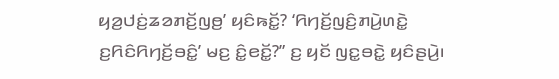ꤟꤤ꤬ꤓꤢꤦ꤬ꤘꤤꤊꤢꤩ꤬ꤜꤥ꤬’ ꤟꤢꤨꤒꤢꤩ꤭? ‘ꤖꤚꤢꤩ꤬ꤜꤢꤨ꤬ꤊꤣꤧ꤬ꤛꤢꤧ꤭ ꤢ꤬ꤖꤢꤨꤖꤚꤢꤩ꤬ꤋꤢꤨ꤭’ ꤗꤢ꤬ ꤢꤨ꤭ꤕꤢꤩ꤭?” ꤢ꤬ ꤟꤢꤩ ꤜꤢ꤭ꤋꤢꤧ꤭ ꤟꤢꤨꤔꤣꤧ꤬꤯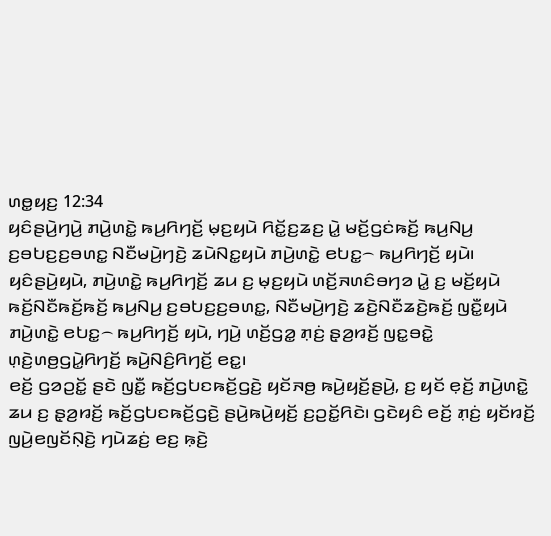ꤛꤥ꤭ꤟꤢ꤬ 12:34
ꤟꤢꤨꤔꤣꤧ꤬ꤚꤣꤧ꤬ ꤊꤣꤧ꤬ꤛꤢꤧ꤭ ꤒꤣ꤬ꤖꤚꤢꤩ꤬ ꤗ꤫ꤢ꤬ꤟꤣꤧ ꤖꤢꤩ꤭ꤢ꤬ꤘꤢ꤬ ꤣꤧ꤭ ꤗꤢꤩ꤬ꤞꤢꤦꤒꤢꤩ꤬ ꤒꤣ꤬ꤡꤣ꤬ ꤢ꤬ꤋꤝꤢ꤬ꤢ꤬ꤋꤛꤢ꤭ ꤡꤢꤪꤗꤣꤧ꤬ꤚꤢꤧ꤬ ꤘꤣꤧꤡꤢ꤭ꤟꤣꤧ ꤊꤣꤧ꤬ꤛꤢꤧ꤭ ꤕꤝꤢ꤭꤮ ꤒꤣ꤬ꤖꤚꤢꤩ꤬ ꤟꤣꤧ꤯ ꤟꤢꤨꤔꤣꤧ꤬ꤟꤣꤧ, ꤊꤣꤧ꤬ꤛꤢꤧ꤭ ꤒꤣ꤬ꤖꤚꤢꤩ꤬ ꤘꤣ ꤢ꤬ ꤗ꤫ꤢ꤬ꤟꤣꤧ ꤛꤢꤩ꤬ꤏꤛꤢꤨꤋꤚꤤ ꤣꤧ꤭ ꤢ꤬ ꤗꤢꤩ꤬ꤟꤣꤧ ꤒꤢꤩ꤬ꤡꤢꤪꤒꤢꤩ꤬ꤒꤢꤩ꤬ ꤒꤣ꤬ꤡꤣ꤬ ꤢ꤬ꤋꤝꤢ꤬ꤢ꤬ꤋꤛꤢ꤭, ꤡꤢꤪꤗꤣꤧ꤬ꤚꤢꤧ꤬ ꤘꤢꤧ꤬ꤡꤢꤪꤘꤢꤧ꤬ꤒꤢꤩ꤬ ꤜꤢꤪ꤭ꤟꤣꤧ ꤊꤣꤧ꤬ꤛꤢꤧ꤭ ꤕꤝꤢ꤭꤮ ꤒꤣ꤬ꤖꤚꤢꤩ꤬ ꤟꤣꤧ, ꤚꤣꤧ꤬ ꤛꤢꤩ꤬ꤞꤤ꤭ ꤊ꤫ꤢꤦ꤬ ꤔ꤫ꤤ꤬ꤙꤢꤩ꤬ ꤜꤢ꤭ꤋꤢꤧ꤭ ꤛ꤫ꤢꤧ꤬ꤛꤥ꤬ꤞꤣꤧ꤭ꤖꤚꤢꤩ꤬ ꤒꤣꤧ꤬ꤡꤢꤨ꤬ꤖꤚꤢꤩ꤬ ꤕꤢ꤭꤯
ꤕꤢꤩ꤬ ꤞꤤꤑꤢꤩ꤭ ꤔꤢꤧ ꤜꤢꤪ꤭ ꤒꤢꤩ꤬ꤞꤝꤢꤒꤢꤩ꤬ꤞꤢꤧ꤬ ꤟꤢꤩꤏꤥ꤬ ꤒꤣꤧ꤬ꤟꤢꤩ꤬ꤔꤣꤧ꤬, ꤢ꤬ ꤟꤢꤩ ꤕ꤫ꤢꤩ꤬ ꤊꤣꤧ꤬ꤛꤢꤧ꤭ ꤘꤣ ꤢ꤬ ꤔ꤫ꤤ꤬ꤙꤢꤩ꤬ ꤒꤢꤩ꤬ꤞꤝꤢꤒꤢꤩ꤬ꤞꤢꤧ꤬ ꤔꤣꤧ꤬ꤒꤣꤧ꤬ꤟꤢꤩ꤬ ꤢ꤬ꤑꤢꤩ꤭ꤖꤢꤧ꤯ ꤞꤢꤧꤟꤢꤨ ꤕꤢꤩ꤬ ꤊ꤫ꤢꤦ꤬ ꤟꤢꤩꤙꤢꤩ꤬ ꤜꤣꤧ꤬ꤕꤜꤢꤩꤡ꤫ꤢꤧ꤬ ꤚꤣꤧꤘꤢꤦ꤬ ꤕꤢ꤬ ꤒ꤫ꤢꤧ꤬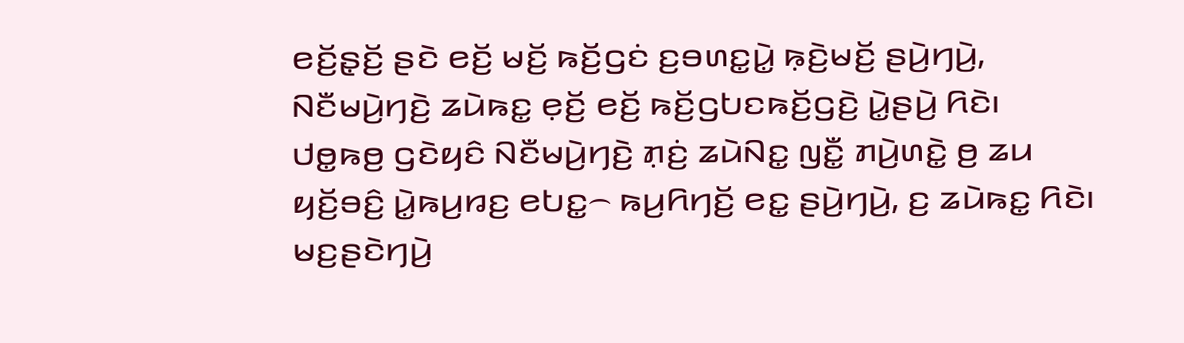ꤕꤢꤩ꤬ꤔ꤫ꤢꤩ꤬ ꤔꤢꤧ ꤕꤢꤩ꤬ ꤗꤢꤩ꤬ ꤒꤢꤩ꤬ꤞꤢꤦ ꤢ꤬ꤋꤛꤢ꤭ꤣꤧ꤭ ꤒ꤫ꤢꤧ꤬ꤗꤢꤩ꤬ ꤔꤣꤧ꤬ꤚꤣꤧ꤬, ꤡꤢꤪꤗꤣꤧ꤬ꤚꤢꤧ꤬ ꤘꤣꤧꤒꤢ꤭ ꤕ꤫ꤢꤩ꤬ ꤕꤢꤩ꤬ ꤒꤢꤩ꤬ꤞꤝꤢꤒꤢꤩ꤬ꤞꤢꤧ꤬ ꤣꤧ꤭ꤔꤣꤧ꤬ ꤖꤢꤧ꤯ ꤓꤥ꤭ꤒꤥ꤬ ꤞꤢꤧꤟꤢꤨ ꤡꤢꤪꤗꤣꤧ꤬ꤚꤢꤧ꤬ ꤊ꤫ꤢꤦ꤬ ꤘꤣꤧꤡꤢ꤭ ꤜꤢꤪ꤭ ꤊꤣꤧ꤬ꤛꤢꤧ꤭ ꤥ꤬ ꤘꤣ ꤟꤢꤩ꤬ꤋꤢꤨ꤬ ꤣꤧ꤭ꤒꤣ꤬ꤙꤢ꤬ ꤕꤝꤢ꤭꤮ ꤒꤣ꤬ꤖꤚꤢꤩ꤬ ꤕꤢ꤭ ꤔꤣꤧ꤬ꤚꤣꤧ꤬, ꤢ꤬ ꤘꤣꤧꤒꤢ꤭ ꤖꤢꤧ꤯
ꤗꤢ꤬ꤔꤢꤧꤚꤣꤧ꤬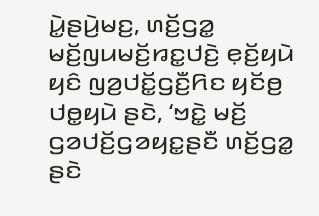ꤣꤧ꤭ꤔꤣꤧ꤬ꤗꤢ꤬, ꤛꤢꤩ꤬ꤞꤤ꤭ ꤗꤢꤩ꤬ꤜꤣꤗꤢꤩ꤬ꤙꤢ꤭ꤓꤢꤧ꤬ ꤕ꤫ꤢꤩ꤬ꤟꤣꤧ ꤟꤢꤨ ꤜꤤ꤬ꤓꤢꤩ꤭ꤞꤢꤪ꤬ꤖꤢ ꤟꤢꤩꤥ꤬ ꤓꤥ꤭ꤟꤣꤧ ꤔꤢꤧ, ‘ꤠꤢꤧ꤭ ꤗꤢꤩ꤬ ꤞꤤꤓꤢꤩ꤬ꤞꤤꤟꤢ꤭ꤔꤢꤪ ꤛꤢꤩ꤬ꤞꤤ꤭ ꤔꤢꤧ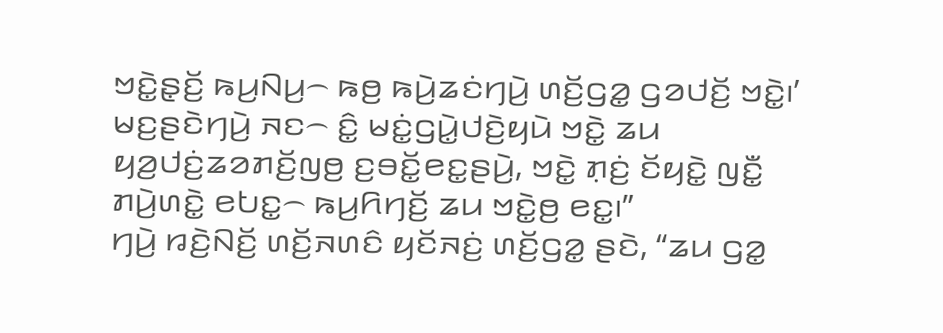ꤠꤢꤧ꤭ꤔ꤫ꤢꤩ꤬ ꤒꤣ꤬ꤡꤣ꤬꤮ ꤒꤥ꤬ ꤒꤣꤧ꤬ꤘꤢꤦꤚꤣꤧ꤬ ꤛꤢꤩ꤬ꤞꤤ꤭ ꤞꤤꤓꤢꤩ꤬ ꤠꤢꤧ꤭꤯’
ꤗꤢ꤬ꤔꤢꤧꤚꤣꤧ꤬ ꤏꤢ꤮ ꤢꤨ꤭ ꤗꤢꤦ꤭ꤞꤣꤧ꤭ꤓꤢꤧ꤬ꤟꤣꤧ ꤠꤢꤧ꤭ ꤘꤣ ꤟꤤ꤬ꤓꤢꤦ꤬ꤘꤤꤊꤢꤩ꤬ꤜꤥ꤬ ꤢ꤬ꤋꤢꤩ꤭ꤕꤢ꤭ꤔꤣꤧ꤬, ꤠꤢꤧ꤭ ꤊ꤫ꤢꤦ꤬ ꤢꤩꤟꤢꤧ꤭ ꤜꤢꤪ꤭ ꤊꤣꤧ꤬ꤛꤢꤧ꤭ ꤕꤝꤢ꤭꤮ ꤒꤣ꤬ꤖꤚꤢꤩ꤬ ꤘꤣ ꤠꤢꤧ꤭ꤥ꤬ ꤕꤢ꤭꤯”
ꤚꤣꤧ꤬ ꤙꤢꤧ꤬ꤡꤢꤩ꤬ ꤛꤢꤩ꤬ꤏꤛꤢꤨ ꤟꤢꤩꤏꤢꤦ꤬ ꤛꤢꤩ꤬ꤞꤤ꤭ ꤔꤢꤧ, “ꤘꤣ ꤞꤤ꤭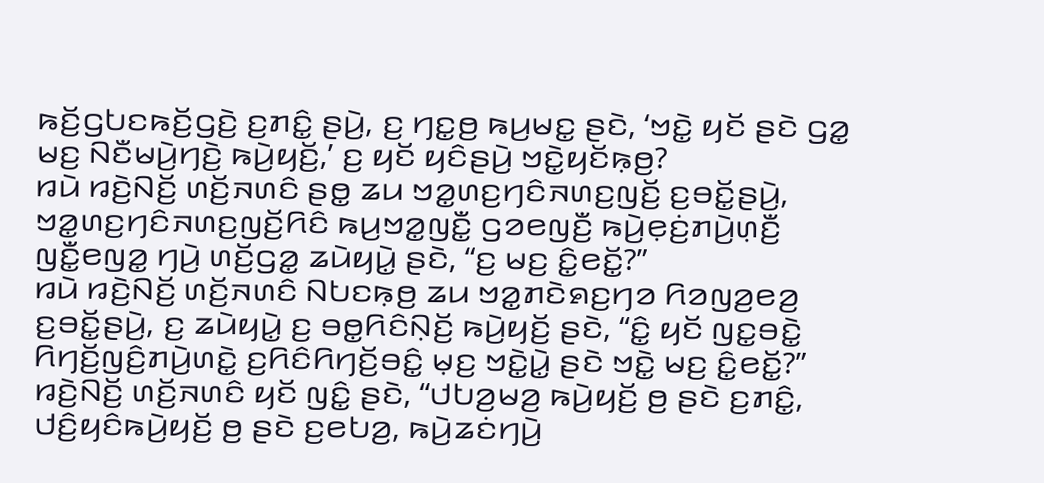ꤒꤢꤩ꤬ꤞꤝꤢꤒꤢꤩ꤬ꤞꤢꤧ꤬ ꤢ꤬ꤊꤢꤨ꤭ ꤔꤣꤧ꤬, ꤢ꤬ ꤚꤢ꤭ꤥ꤬ ꤒꤣ꤬ꤗꤢ꤭ ꤔꤢꤧ, ‘ꤠꤢꤧ꤭ ꤟꤢꤩ ꤔꤢꤧ ꤞꤤ꤭ ꤗꤢ꤬ ꤡꤢꤪꤗꤣꤧ꤬ꤚꤢꤧ꤬ ꤒꤣꤧ꤬ꤟꤢꤩ꤬,’ ꤢ꤬ ꤟꤢꤩ ꤟꤢꤨꤔꤣꤧ꤬ ꤠꤢꤧ꤭ꤟꤢꤩꤒ꤫ꤥ꤬?
ꤙꤣꤧ ꤙꤢꤧ꤬ꤡꤢꤩ꤬ ꤛꤢꤩ꤬ꤏꤛꤢꤨ ꤔꤥ꤭ ꤘꤣ ꤠꤤ꤭ꤛꤢ꤬ꤚꤢꤨꤏꤛꤢ꤬ꤜꤢꤩ꤬ ꤢ꤬ꤋꤢꤩ꤭ꤔꤣꤧ꤬, ꤠꤤ꤭ꤛꤢ꤬ꤚꤢꤨꤏꤛꤢ꤬ꤜꤢꤩ꤬ꤖꤢꤨ ꤒꤣ꤬ꤠꤤ꤭ꤜꤢꤪ꤭ ꤞꤤꤕꤜꤢꤪ꤬ ꤒꤣꤧ꤬ꤕ꤫ꤢꤦ꤬ꤊꤣꤧ꤬ꤛ꤫ꤢꤪ꤬ ꤜꤢꤪ꤭ꤕꤜꤤ꤭ ꤚꤣꤧ꤬ ꤛꤢꤩ꤬ꤞꤤ꤭ ꤘꤣꤧꤟꤣꤧ꤭ ꤔꤢꤧ, “ꤢ꤬ ꤗꤢ꤬ ꤢꤨ꤭ꤕꤢꤩ꤭?”
ꤙꤣꤧ ꤙꤢꤧ꤬ꤡꤢꤩ꤬ ꤛꤢꤩ꤬ꤏꤛꤢꤨ ꤡꤝꤢꤒ꤫ꤥ꤬ ꤘꤣ ꤠꤤ꤭ꤊꤢꤧꤎꤢ꤬ꤚꤤ ꤖꤤꤜꤤ꤬ꤕꤤ꤬ ꤢ꤬ꤋꤢꤩ꤭ꤔꤣꤧ꤬, ꤢ꤬ ꤘꤣꤧꤟꤣꤧ꤭ ꤢ꤬ ꤋꤥ꤭ꤖꤢꤨꤡ꤫ꤢꤩ꤬ ꤒꤣꤧ꤬ꤟꤢꤩ꤬ ꤔꤢꤧ, “ꤢꤨ꤭ ꤟꤢꤩ ꤜꤢ꤭ꤋꤢꤧ꤭ ꤖꤚꤢꤩ꤬ꤜꤢꤨ꤬ꤊꤣꤧ꤬ꤛꤢꤧ꤭ ꤢ꤬ꤖꤢꤨꤖꤚꤢꤩ꤬ꤋꤢꤨ꤭ ꤗ꤫ꤢ꤬ ꤠꤢꤧ꤭ꤣꤧ꤭ ꤔꤢꤧ ꤠꤢꤧ꤭ ꤗꤢ꤬ ꤢꤨ꤭ꤕꤢꤩ꤭?”
ꤙꤢꤧ꤬ꤡꤢꤩ꤬ ꤛꤢꤩ꤬ꤏꤛꤢꤨ ꤟꤢꤩ ꤜꤢꤨ꤭ ꤔꤢꤧ, “ꤓꤝꤤ꤬ꤗꤤ꤬ ꤒꤣꤧ꤬ꤟꤢꤩ꤬ ꤥ꤬ ꤔꤢꤧ ꤢ꤬ꤊꤢꤨ꤭, ꤓꤢꤨ꤬ꤟꤢꤨꤒꤣꤧ꤬ꤟꤢꤩ꤬ ꤥ꤬ ꤔꤢꤧ ꤢ꤬ꤕꤝꤤ꤬, ꤒꤣꤧ꤬ꤘꤢꤦꤚꤣꤧ꤬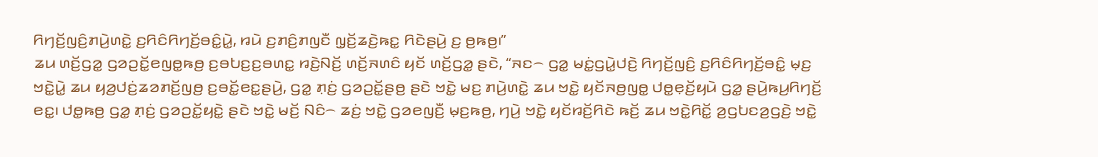ꤖꤚꤢꤩ꤬ꤜꤢꤨ꤬ꤊꤣꤧ꤬ꤛꤢꤧ꤭ ꤢ꤬ꤖꤢꤨꤖꤚꤢꤩ꤬ꤋꤢꤨ꤭ꤣꤧ꤭, ꤙꤣꤧ ꤢ꤬ꤊꤢꤨ꤬ꤊꤜꤢꤪ ꤜ꤫ꤢꤩ꤬ꤘꤢꤧ꤬ꤒꤢ꤭ ꤖꤢꤧꤔꤣꤧ꤬ ꤢ꤬ ꤥ꤬ꤒꤥ꤬꤯”
ꤘꤣ ꤛꤢꤩ꤬ꤞꤤ꤭ ꤞꤤꤑꤢꤩ꤭ꤕꤜꤥ꤭ꤒꤥ꤬ ꤢ꤬ꤋꤝꤢ꤬ꤢ꤬ꤋꤛꤢ꤭ ꤙꤢꤧ꤬ꤡꤢꤩ꤬ ꤛꤢꤩ꤬ꤏꤛꤢꤨ ꤟꤢꤩ ꤛꤢꤩ꤬ꤞꤤ꤭ ꤔꤢꤧ, “ꤏꤢ꤮ ꤞꤤ꤭ ꤗꤢꤦ꤭ꤞꤣꤧ꤭ꤓꤢꤧ꤬ ꤖꤚꤢꤩ꤬ꤜꤢꤨ꤬ ꤢ꤬ꤖꤢꤨꤖꤚꤢꤩ꤬ꤋꤢꤨ꤭ ꤗ꤫ꤢ꤬ ꤠꤢꤧ꤭ꤣꤧ꤭ ꤘꤣ ꤟꤤ꤬ꤓꤢꤦ꤬ꤘꤤꤊꤢꤩ꤬ꤜꤥ꤬ ꤢ꤬ꤋꤢꤩ꤭ꤕꤢ꤭ꤔꤣꤧ꤬, ꤞꤤ꤭ ꤊ꤫ꤢꤦ꤬ ꤞꤤꤑꤢꤩ꤭ꤔꤥ꤬ ꤔꤢꤧ ꤠꤢꤧ꤭ ꤗꤢ꤬ ꤊꤣꤧ꤬ꤛꤢꤧ꤭ ꤘꤣ ꤠꤢꤧ꤭ ꤟꤢꤩꤏꤥ꤬ꤜꤥ꤭ ꤓꤥ꤭ꤕ꤫ꤢꤩ꤬ꤟꤣꤧ ꤞꤤ꤭ ꤔꤣꤧ꤬ꤒꤣ꤬ꤖꤚꤢꤩ꤬ ꤕꤢ꤭꤯ ꤓꤥ꤭ꤒꤥ꤬ ꤞꤤ꤭ ꤊ꤫ꤢꤦ꤬ ꤞꤤꤑꤢꤩ꤭ꤟꤢꤧ꤭ ꤔꤢꤧ ꤠꤢꤧ꤭ ꤗꤢꤩ꤬ ꤡꤢꤨ꤮ ꤘꤢꤦ꤬ ꤠꤢꤧ꤭ ꤞꤤꤕꤜꤢꤪ꤬ ꤗ꤫ꤢ꤬ꤒꤥ꤬, ꤚꤣꤧ꤬ ꤠꤢꤧ꤭ ꤟꤢꤩꤙꤢꤩ꤬ꤖꤢꤧ ꤒꤢꤩ꤬ ꤘꤣ ꤠꤢꤧ꤭ꤖꤢꤩ꤭ ꤤ꤬ꤞꤝꤢꤤ꤬ꤞꤢꤧ꤬ ꤠꤢꤧ꤭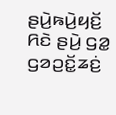ꤔꤣꤧ꤬ꤒꤣꤧ꤬ꤟꤢꤩ꤬ ꤖꤢꤧ ꤔꤣꤧ꤬ ꤞꤤ꤭ ꤞꤤꤑꤢꤩ꤭ꤘꤢꤦ꤬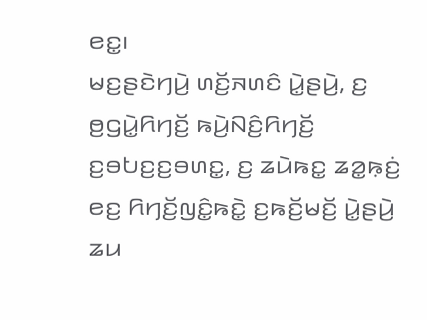ꤕꤢ꤭꤯
ꤗꤢ꤬ꤔꤢꤧꤚꤣꤧ꤬ ꤛꤢꤩ꤬ꤏꤛꤢꤨ ꤣꤧ꤭ꤔꤣꤧ꤬, ꤢ꤬ ꤥ꤬ꤞꤣꤧ꤭ꤖꤚꤢꤩ꤬ ꤒꤣꤧ꤬ꤡꤢꤨ꤬ꤖꤚꤢꤩ꤬ ꤢ꤬ꤋꤝꤢ꤬ꤢ꤬ꤋꤛꤢ꤭, ꤢ꤬ ꤘꤣꤧꤒꤢ꤭ ꤘꤤ꤭ꤒ꤫ꤢꤦ꤬ ꤕꤢ꤬ ꤖꤚꤢꤩ꤬ꤜꤢꤨ꤭ꤒꤢꤧ꤭ ꤢ꤬ꤒꤢꤩ꤬ꤗꤢꤩ꤬ ꤣꤧ꤭ꤔꤣꤧ꤬ ꤘꤣ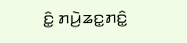ꤢꤨ꤭ ꤊꤣꤧ꤬ꤘꤢ꤭ꤊꤢꤨ꤭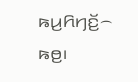ꤒꤣ꤬ꤖꤚꤢꤩ꤬꤮ ꤒꤥ꤬꤯